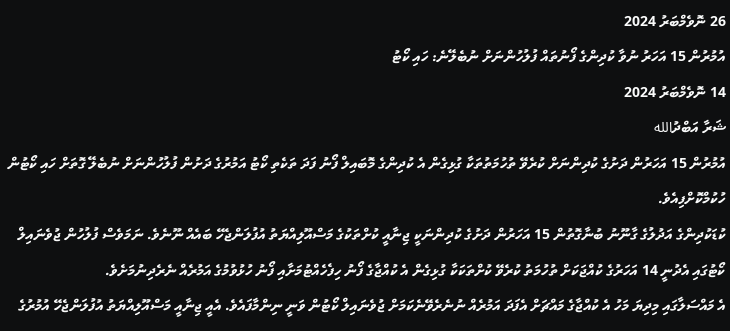26 ނޮވެމްބަރު 2024
އުމުރުން 15 އަހަރު ނުވާ ކުދިންގެ ފޯނުތައް ފުލުހުންނަށް ނުބެލޭނެ: ހައި ކޯޓު
14 ނޮވެމްބަރު 2024
ޝަރާ އަބްދުالله
އުމުރުން 15 އަހަރުން ދަށުގެ ކުދިންނަށް ކުރެވޭ ތުހުމަތުތަކާ ގުޅިގެން އެ ކުދިންގެ މޮބައިލް ފޯނު ފަދަ ތަކެތި ކޯޓު އަމުރުގެ ދަށުން ފުލުހުންނަށް ނުބެލޭ ގޮތަށް ހައި ކޯޓުން ހުކުމްކޮށްފިއެވެ.
ކުޑަކުދިންގެ އަދުލުގެ ގާނޫނު ބުނާގޮތުން 15 އަހަރުން ދަށުގެ ކުދިންނަކީ ޖިނާއީ ކުށްތަކުގެ މަސްއޫލިއްޔަތު އުފުލަންޖެހޭ ބައެއް ނޫނެވެ. ނަމަވެސް ފުލުހުން ޖުވެނައިލް ކޯޓުގައި އެދުނީ 14 އަހަރުގެ ކުއްޖަކަށް ތުހުމަތު ކުރެވޭ ކުށްތަކަކާ ގުޅިގެން އެ ކުއްޖާގެ ފޯނު ހިފެހެއްޓުމަށާއި ފޯނު ހުޅުވުމުގެ އަމުރެއް ނެރެދިނުމަށެވެ.
އެ މައްސަލާގައި މިދިޔަ މަހު އެ ކުއްޖާގެ މައްޗަށް އެފަދަ އަމުރެއް ނުނެރެވޭނެކަމަށް ޖުވެނައިލް ކޯޓުން ވަނީ ނިންމާފައެވެ. އެއީ ޖިނާއީ މަސްއޫލިއްޔަތު އުފުލަންޖެހޭ އުމުރުގެ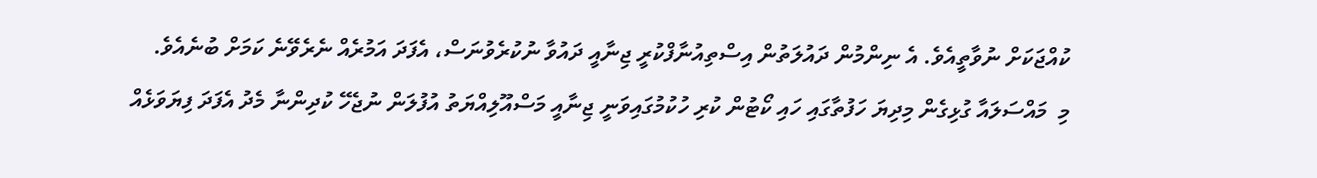ކުއްޖަކަށް ނުވާތީއެވެ. އެ ނިންމުން ދައުލަތުން އިސްތިއުނާފްކުރީ ޖިނާއީ ދައުވާ ނުކުރެވުނަސް، އެފަދަ އަމުރެއް ނެރެވޭނެ ކަމަށް ބުނެއެވެ.
މި  މައްސަލައާ ގުޅިގެން މިދިޔަ ހަފުތާގައި ހައި ކޯޓުން ކުރި ހުކުމުގައިވަނީ ޖިނާއީ މަސްއޫލިއްޔަތު އުފުލަން ނުޖެހޭ ކުދިންނާ މެދު އެފަދަ ފިޔަވަޅެއް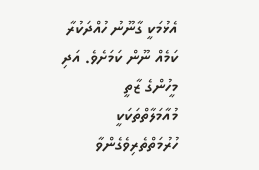އެޅުމަކީ ގާނޫނު ހުއްދަކުރާ ކަމެއް ނޫން ކަމަށެވެ. އަދި މީހުންގެ ޒާތީ މުއާމަލާތްތަކަކީ ހުރުމަތްތެރިވެގެންވާ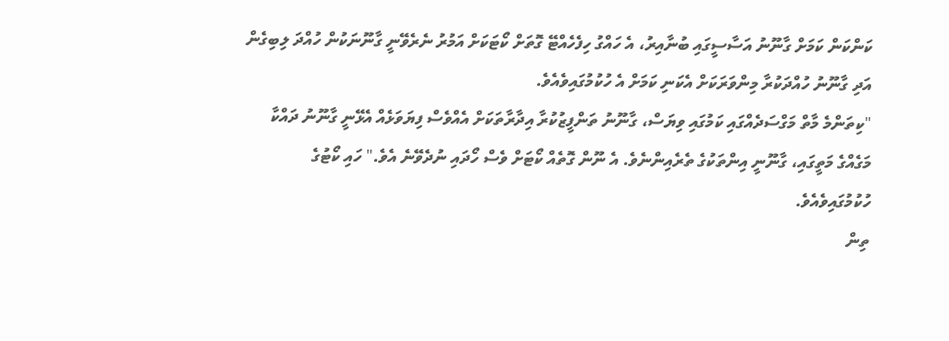ކަންކަން ކަމަށް ގާނޫނު އަސާސީގައި ބުނާއިރު، އެ ހައްގު ހިފެހެއްޓޭ ގޮތަށް ކޯޓަކަށް އަމުރު ނެރެވޭނީ ގާނޫނަކުން ހުއްދަ ލިބިގެން އަދި ގާނޫނު ހުއްދަކުރާ މިންވަރަކަށް އެކަނި ކަމަށް އެ ހުކުމުގައިވެއެވެ.
"ކިތަންމެ މާތް މަގްސަދެއްގައި ކަމުގައި ވިޔަސް، ގާނޫނު ތަންފީޒުކުރާ އިދާރާތަކަށް އެއްވެސް ފިޔަވަޅެއް އެޅޭނީ ގާނޫނު ދައްކާ މަގެއްގެ މަތީގައި، ގާނޫނީ އިންތަކުގެ ތެރެއިންނެވެ. އެ ނޫން ގޮތެއް ކޯޓަށް ވެސް ހޯދައި ނުދެވޭނެ އެވެ." ހައި ކޯޓުގެ ހުކުމުގައިވެއެވެ.
ތިން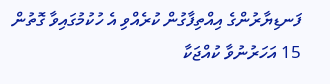ފަނޑިޔާރުންގެ އިއްތިފާގުން ކުރެއްވި އެ ހުކުމުގައިވާ ގޮތުން 15 އަހަރުނުވާ ކުއްޖަކާ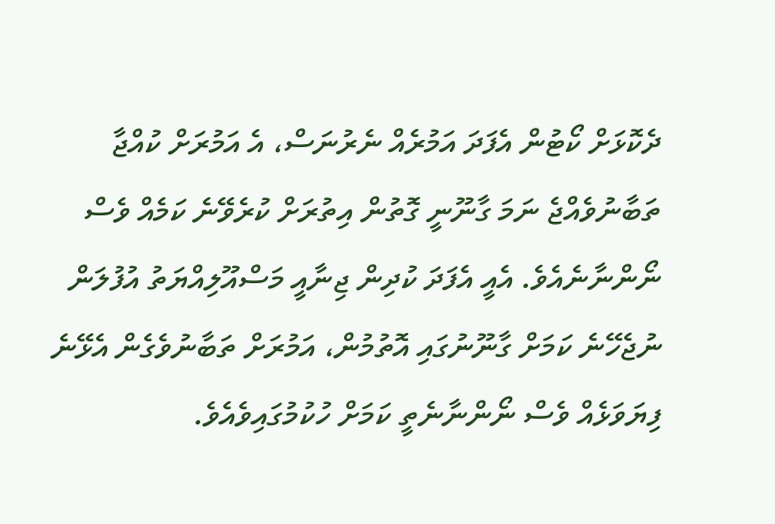ދެކޮޅަށް ކޯޓުން އެފަދަ އަމުރެއް ނެރުނަސް، އެ އަމުރަށް ކުއްޖާ ތަބާނުވެއްޖެ ނަމަ ގާނޫނީ ގޮތުން އިތުރަށް ކުރެވޭނެ ކަމެއް ވެސް ނޯންނާނެއެވެ. އެއީ އެފަދަ ކުދިން ޖިނާއީ މަސްއޫލިއްޔަތު އުފުލަން ނުޖެހޭނެ ކަމަށް ގާނޫނުގައި އޮތުމުން، އަމުރަށް ތަބާނުވެގެން އެޅޭނެ ފިޔަވަޅެއް ވެސް ނޯންނާނެތީ ކަމަށް ހުކުމުގައިވެއެވެ.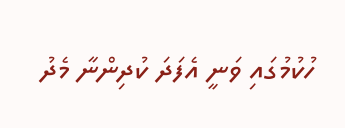ހުކުމުގައި ވަނީ އެފަދަ ކުދިންނާ މެދު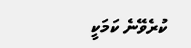ކުރެވޭނެ ކަމަކީ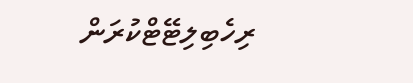ރިހެބިލިޓޭޓްކުރަން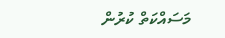މަސައްކަތް ކުރުން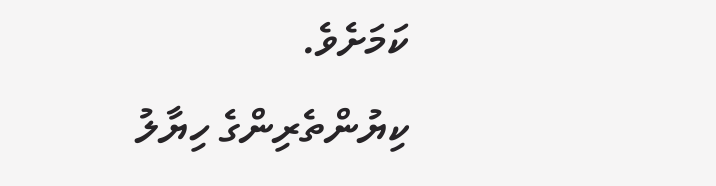ކަމަށެވެ.
ކިޔުންތެރިންގެ ހިޔާލު